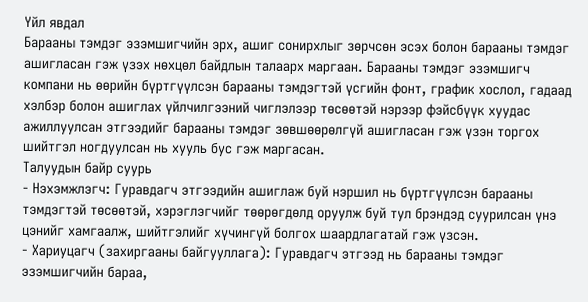Үйл явдал
Барааны тэмдэг эзэмшигчийн эрх, ашиг сонирхлыг зөрчсөн эсэх болон барааны тэмдэг ашигласан гэж үзэх нөхцөл байдлын талаарх маргаан. Барааны тэмдэг эзэмшигч компани нь өөрийн бүртгүүлсэн барааны тэмдэгтэй үсгийн фонт, график хослол, гадаад хэлбэр болон ашиглах үйлчилгээний чиглэлээр төсөөтэй нэрээр фэйсбүүк хуудас ажиллуулсан этгээдийг барааны тэмдэг зөвшөөрөлгүй ашигласан гэж үзэн торгох шийтгэл ногдуулсан нь хууль бус гэж маргасан.
Талуудын байр суурь
- Нэхэмжлэгч: Гуравдагч этгээдийн ашиглаж буй нэршил нь бүртгүүлсэн барааны тэмдэгтэй төсөөтэй, хэрэглэгчийг төөрөгдөлд оруулж буй тул брэндэд суурилсан үнэ цэнийг хамгаалж, шийтгэлийг хүчингүй болгох шаардлагатай гэж үзсэн.
- Хариуцагч (захиргааны байгууллага): Гуравдагч этгээд нь барааны тэмдэг эзэмшигчийн бараа,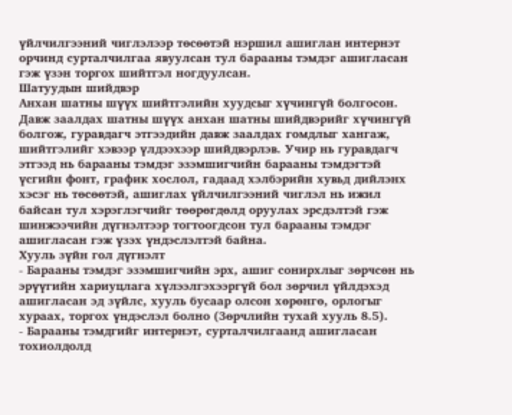үйлчилгээний чиглэлээр төсөөтэй нэршил ашиглан интернэт орчинд сурталчилгаа явуулсан тул барааны тэмдэг ашигласан гэж үзэн торгох шийтгэл ногдуулсан.
Шатуудын шийдвэр
Анхан шатны шүүх шийтгэлийн хуудсыг хүчингүй болгосон. Давж заалдах шатны шүүх анхан шатны шийдвэрийг хүчингүй болгож, гуравдагч этгээдийн давж заалдах гомдлыг хангаж, шийтгэлийг хэвээр үлдээхээр шийдвэрлэв. Учир нь гуравдагч этгээд нь барааны тэмдэг эзэмшигчийн барааны тэмдэгтэй үсгийн фонт, график хослол, гадаад хэлбэрийн хувьд дийлэнх хэсэг нь төсөөтэй, ашиглах үйлчилгээний чиглэл нь ижил байсан тул хэрэглэгчийг төөрөгдөлд оруулах эрсдэлтэй гэж шинжээчийн дүгнэлтээр тогтоогдсон тул барааны тэмдэг ашигласан гэж үзэх үндэслэлтэй байна.
Хууль зүйн гол дүгнэлт
- Барааны тэмдэг эзэмшигчийн эрх, ашиг сонирхлыг зөрчсөн нь эрүүгийн хариуцлага хүлээлгэхээргүй бол зөрчил үйлдэхэд ашигласан эд зүйлс, хууль бусаар олсон хөрөнгө, орлогыг хураах, торгох үндэслэл болно (Зөрчлийн тухай хууль 8.5).
- Барааны тэмдгийг интернэт, сурталчилгаанд ашигласан тохиолдолд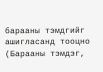барааны тэмдгийг ашигласанд тооцно (Барааны тэмдэг,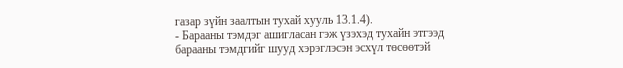газар зүйн заалтын тухай хууль 13.1.4).
- Барааны тэмдэг ашигласан гэж үзэхэд тухайн этгээд барааны тэмдгийг шууд хэрэглэсэн эсхүл төсөөтэй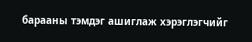барааны тэмдэг ашиглаж хэрэглэгчийг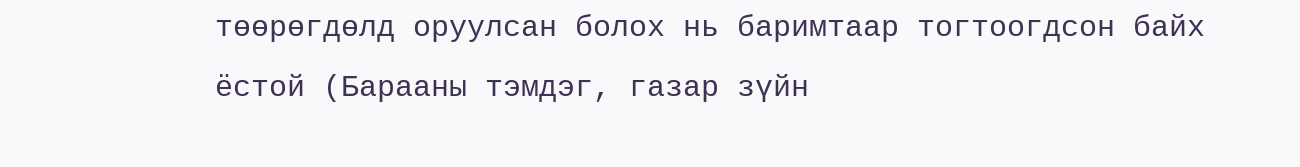төөрөгдөлд оруулсан болох нь баримтаар тогтоогдсон байх ёстой (Барааны тэмдэг, газар зүйн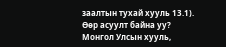заалтын тухай хууль 13.1).
Өөр асуулт байна уу?
Монгол Улсын хууль,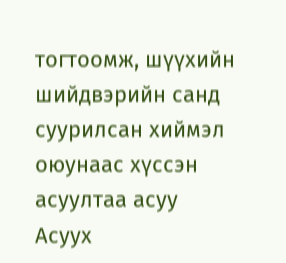тогтоомж, шүүхийн шийдвэрийн санд суурилсан хиймэл оюунаас хүссэн асуултаа асуу
Асуух